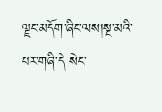ལྗང་མདོག་ཞིང་ལས།སྔ་མའི་པར་གཞི་དེ སེང་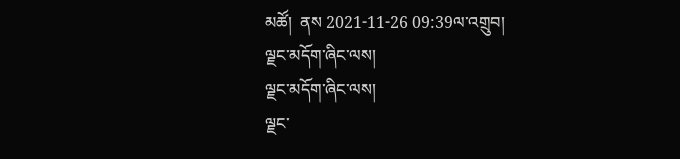མཚོ།  ནས 2021-11-26 09:39ལ་འགྲུབ།
ལྗང་མདོག་ཞིང་ལས།
ལྗང་མདོག་ཞིང་ལས།
ལྗང་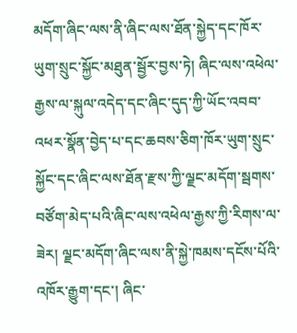མདོག་ཞིང་ལས་ནི་ཞིང་ལས་ཐོན་སྐྱེད་དང་ཁོར་ཡུག་སྲུང་སྐྱོང་མཐུན་སྦྱོར་བྱས་ཏེ། ཞིང་ལས་འཕེལ་རྒྱས་ལ་སྐུལ་འདེད་དང་ཞིང་དུད་ཀྱི་ཡོང་འབབ་འཕར་སྣོན་བྱེད་པ་དང་ཆབས་ཅིག་ཁོར་ཡུག་སྲུང་སྐྱོང་དང་ཞིང་ལས་ཐོན་རྫས་ཀྱི་ལྗང་མདོག་སྦགས་བཙོག་མེད་པའི་ཞིང་ལས་འཕེལ་རྒྱས་ཀྱི་རིགས་ལ་ཟེར། ལྗང་མདོག་ཞིང་ལས་ནི་སྐྱེ་ཁམས་དངོས་པོའི་འཁོར་རྒྱུག་དང་། ཞིང་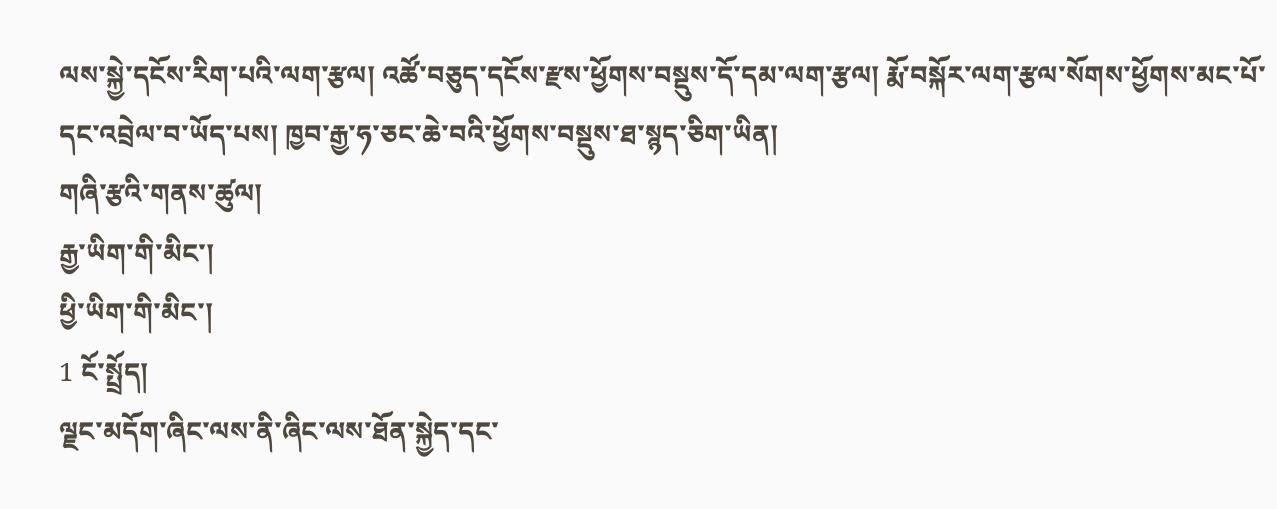ལས་སྐྱེ་དངོས་རིག་པའི་ལག་རྩལ། འཚོ་བཅུད་དངོས་རྫས་ཕྱོགས་བསྡུས་དོ་དམ་ལག་རྩལ། རྨོ་བསྐོར་ལག་རྩལ་སོགས་ཕྱོགས་མང་པོ་དང་འབྲེལ་བ་ཡོད་པས། ཁྱབ་རྒྱ་ཧ་ཅང་ཆེ་བའི་ཕྱོགས་བསྡུས་ཐ་སྙད་ཅིག་ཡིན།
གཞི་རྩའི་གནས་ཚུལ།
རྒྱ་ཡིག་གི་མིང་།
ཕྱི་ཡིག་གི་མིང་།
1 ངོ་སྤྲོད།
ལྗང་མདོག་ཞིང་ལས་ནི་ཞིང་ལས་ཐོན་སྐྱེད་དང་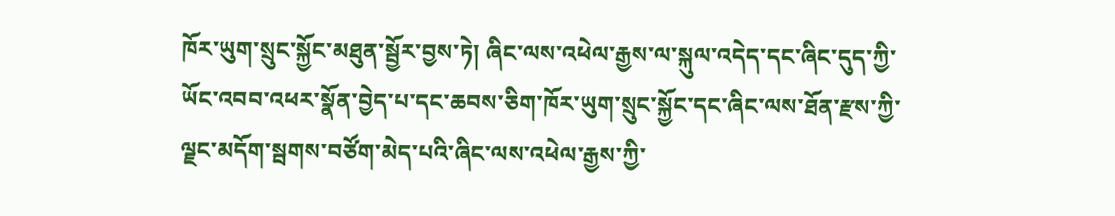ཁོར་ཡུག་སྲུང་སྐྱོང་མཐུན་སྦྱོར་བྱས་ཏེ། ཞིང་ལས་འཕེལ་རྒྱས་ལ་སྐུལ་འདེད་དང་ཞིང་དུད་ཀྱི་ཡོང་འབབ་འཕར་སྣོན་བྱེད་པ་དང་ཆབས་ཅིག་ཁོར་ཡུག་སྲུང་སྐྱོང་དང་ཞིང་ལས་ཐོན་རྫས་ཀྱི་ལྗང་མདོག་སྦགས་བཙོག་མེད་པའི་ཞིང་ལས་འཕེལ་རྒྱས་ཀྱི་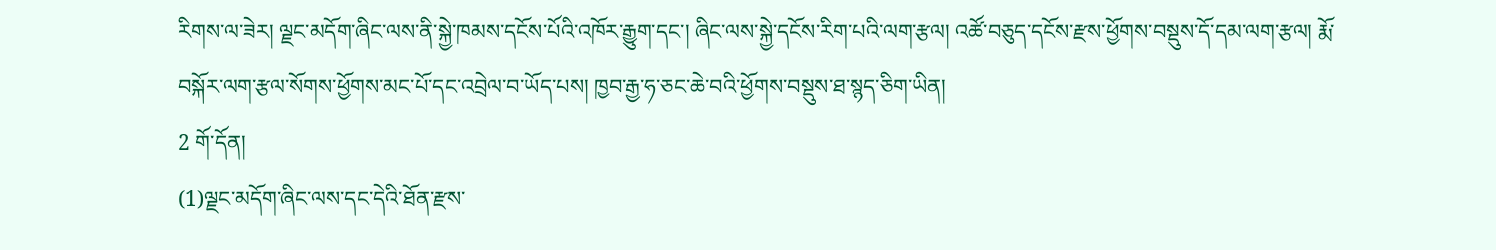རིགས་ལ་ཟེར། ལྗང་མདོག་ཞིང་ལས་ནི་སྐྱེ་ཁམས་དངོས་པོའི་འཁོར་རྒྱུག་དང་། ཞིང་ལས་སྐྱེ་དངོས་རིག་པའི་ལག་རྩལ། འཚོ་བཅུད་དངོས་རྫས་ཕྱོགས་བསྡུས་དོ་དམ་ལག་རྩལ། རྨོ་བསྐོར་ལག་རྩལ་སོགས་ཕྱོགས་མང་པོ་དང་འབྲེལ་བ་ཡོད་པས། ཁྱབ་རྒྱ་ཧ་ཅང་ཆེ་བའི་ཕྱོགས་བསྡུས་ཐ་སྙད་ཅིག་ཡིན།
2 གོ་དོན།
(1)ལྗང་མདོག་ཞིང་ལས་དང་དེའི་ཐོན་རྫས་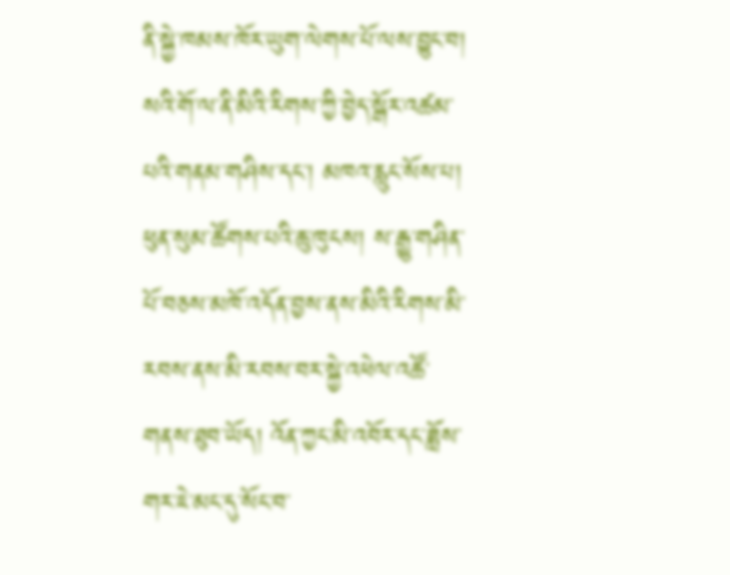ནི་སྐྱེ་ཁམས་ཁོར་ཡུག་ལེགས་པོ་ལས་བྱུང་བ།
སའི་གོ་ལ་ནི་མིའི་རིགས་ཀྱི་བྱེད་སྒོར་འཚམ་པའི་གནམ་གཤིས་དང་། མཁའ་རླུང་སོས་པ། ཕུན་སུམ་ཚོགས་པའི་ཆུ་ཁུངས། ས་རྒྱུ་གཤིན་པོ་བཅས་མཁོ་འདོན་བྱས་ནས་མིའི་རིགས་མི་རབས་ནས་མི་རབས་བར་སྐྱེ་འཕེལ་འཚོ་གནས་ཐུབ་ཡོད། འོན་ཀྱང་མི་འབོར་དང་ཟློས་གར་ཇེ་མང་དུ་སོང་བ་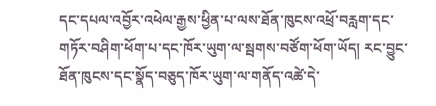དང་དཔལ་འབྱོར་འཕེལ་རྒྱས་ཕྱིན་པ་ལས་ཐོན་ཁུངས་འཕྲོ་བརླག་དང་གཏོར་བཤིག་ཕོག་པ་དང་ཁོར་ཡུག་ལ་སྦགས་བཙོག་ཕོག་ཡོད། རང་བྱུང་ཐོན་ཁུངས་དང་སྣོད་བཅུད་ཁོར་ཡུག་ལ་གནོད་འཚེ་དེ་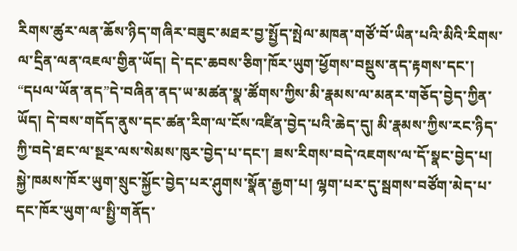རིགས་ཚུར་ལན་ཆོས་ཉིད་གཞིར་བཟུང་མཐར་བྱ་སྤྱོད་སྤེལ་མཁན་གཙོ་བོ་ཡིན་པའི་མིའི་རིགས་ལ་དྲིན་ལན་འཇལ་གྱིན་ཡོད། དེ་དང་ཆབས་ཅིག་ཁོར་ཡུག་ཕྱོགས་བསྡུས་ནད་རྟགས་དང་། “དཔལ་ཡོན་ནད”དེ་བཞིན་ནད་ཡ་མཚན་སྣ་ཚོགས་ཀྱིས་མི་རྣམས་ལ་མནར་གཅོད་བྱེད་ཀྱིན་ཡོད། དེ་བས་གདོད་ནུས་དང་ཚན་རིག་ལ་ངོས་འཛིན་བྱེད་པའི་ཆེད་དུ། མི་རྣམས་ཀྱིས་རང་ཉིད་ཀྱི་བདེ་ཐང་ལ་སྔར་ལས་སེམས་ཁུར་བྱེད་པ་དང་། ཟས་རིགས་བདེ་འཇགས་ལ་དོ་སྣང་བྱེད་པ། སྐྱེ་ཁམས་ཁོར་ཡུག་སྲུང་སྐྱོང་བྱེད་པར་ཤུགས་སྣོན་རྒྱག་པ། ལྷག་པར་དུ་སྦགས་བཙོག་མེད་པ་དང་ཁོར་ཡུག་ལ་སྤྱི་གནོད་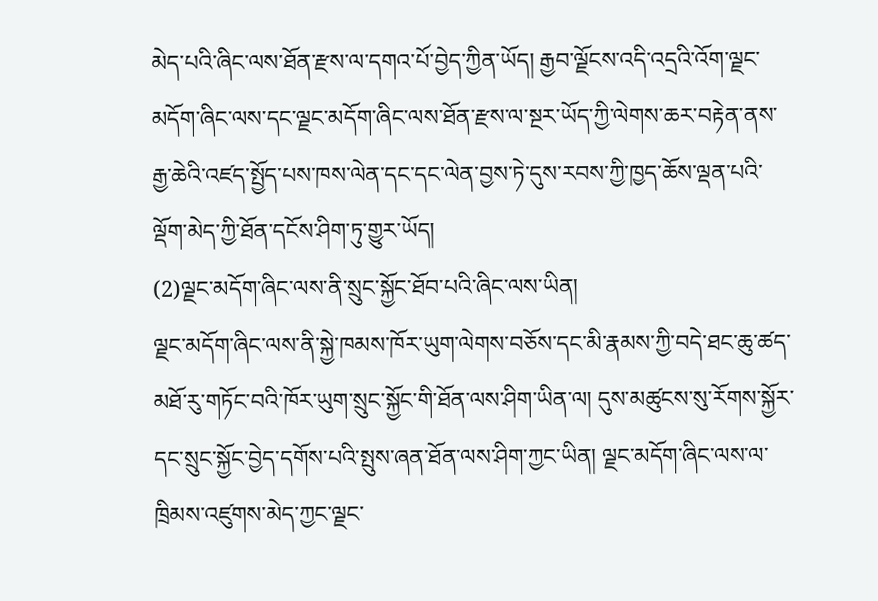མེད་པའི་ཞིང་ལས་ཐོན་རྫས་ལ་དགའ་པོ་བྱེད་ཀྱིན་ཡོད། རྒྱབ་ལྗོངས་འདི་འདྲའི་འོག་ལྗང་མདོག་ཞིང་ལས་དང་ལྗང་མདོག་ཞིང་ལས་ཐོན་རྫས་ལ་སྔར་ཡོད་ཀྱི་ལེགས་ཆར་བརྟེན་ནས་རྒྱ་ཆེའི་འཛད་སྤྱོད་པས་ཁས་ལེན་དང་དང་ལེན་བྱས་ཏེ་དུས་རབས་ཀྱི་ཁྱད་ཆོས་ལྡན་པའི་ལྡོག་མེད་ཀྱི་ཐོན་དངོས་ཤིག་ཏུ་གྱུར་ཡོད།
(2)ལྗང་མདོག་ཞིང་ལས་ནི་སྲུང་སྐྱོང་ཐོབ་པའི་ཞིང་ལས་ཡིན།
ལྗང་མདོག་ཞིང་ལས་ནི་སྐྱེ་ཁམས་ཁོར་ཡུག་ལེགས་བཅོས་དང་མི་རྣམས་ཀྱི་བདེ་ཐང་ཆུ་ཚད་མཐོ་རུ་གཏོང་བའི་ཁོར་ཡུག་སྲུང་སྐྱོང་གི་ཐོན་ལས་ཤིག་ཡིན་ལ། དུས་མཚུངས་སུ་རོགས་སྐྱོར་དང་སྲུང་སྐྱོང་བྱེད་དགོས་པའི་སྤུས་ཞན་ཐོན་ལས་ཤིག་ཀྱང་ཡིན། ལྗང་མདོག་ཞིང་ལས་ལ་ཁྲིམས་འཛུགས་མེད་ཀྱང་ལྗང་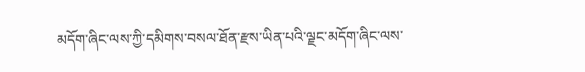མདོག་ཞིང་ལས་ཀྱི་དམིགས་བསལ་ཐོན་རྫས་ཡིན་པའི་ལྗང་མདོག་ཞིང་ལས་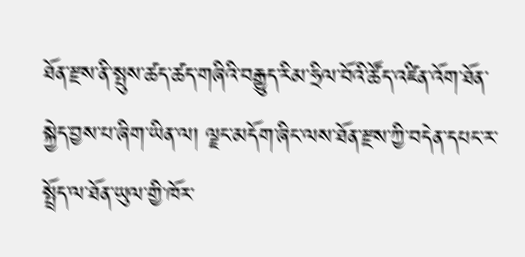ཐོན་རྫས་ནི་སྤུས་ཚད་ཚད་གཞིའི་བརྒྱུད་རིམ་ཧྲིལ་བོའི་ཚོད་འཛིན་འོག་ཐོན་སྐྱེད་བྱས་པ་ཞིག་ཡིན་ལ། ལྗང་མདོག་ཞིང་ལས་ཐོན་རྫས་ཀྱི་བདེན་དཔང་ར་སྤྲོད་ལ་ཐོན་ཡུལ་གྱི་ཁོར་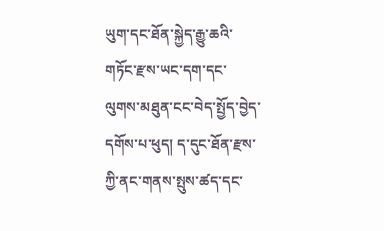ཡུག་དང་ཐོན་སྐྱེད་རྒྱུ་ཆའི་གཏོང་རྫས་ཡང་དག་དང་ལུགས་མཐུན་ངང་བེད་སྤྱོད་བྱེད་དགོས་པ་ཕུད། ད་དུང་ཐོན་རྫས་ཀྱི་ནང་གནས་སྤུས་ཚད་དང་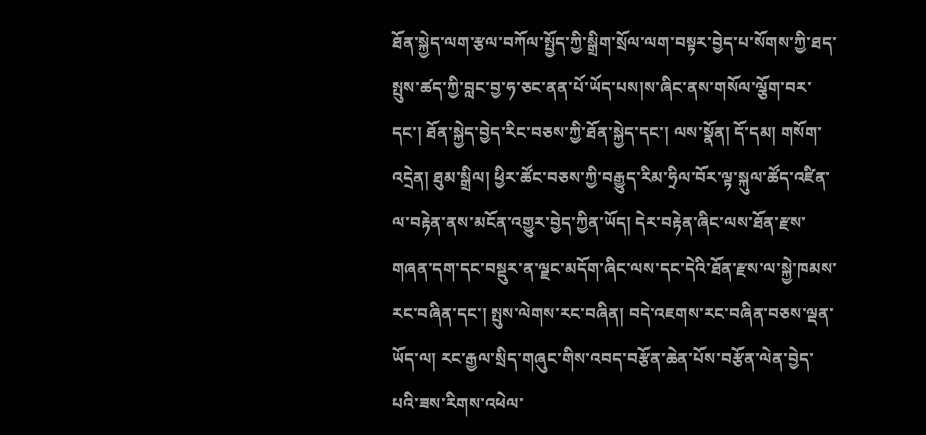ཐོན་སྐྱེད་ལག་རྩལ་བཀོལ་སྤྱོད་ཀྱི་སྒྲིག་སྲོལ་ལག་བསྟར་བྱེད་པ་སོགས་ཀྱི་ཐད་སྤུས་ཚད་ཀྱི་བླང་བྱ་ཧ་ཅང་ནན་པོ་ཡོད་པས།ས་ཞིང་ནས་གསོལ་ལྕོག་བར་དང་། ཐོན་སྐྱེད་བྱེད་རིང་བཅས་ཀྱི་ཐོན་སྐྱེད་དང་། ལས་སྣོན། དོ་དམ། གསོག་འདྲེན། ཐུམ་སྒྲིལ། ཕྱིར་ཚོང་བཅས་ཀྱི་བརྒྱུད་རིམ་ཧྲིལ་བོར་ལྟ་སྐུལ་ཚོད་འཛིན་ལ་བརྟེན་ནས་མངོན་འགྱུར་བྱེད་ཀྱིན་ཡོད། དེར་བརྟེན་ཞིང་ལས་ཐོན་རྫས་གཞན་དག་དང་བསྡུར་ན་ལྗང་མདོག་ཞིང་ལས་དང་དེའི་ཐོན་རྫས་ལ་སྐྱེ་ཁམས་རང་བཞིན་དང་། སྤུས་ལེགས་རང་བཞིན། བདེ་འཇགས་རང་བཞིན་བཅས་ལྡན་ཡོད་ལ། རང་རྒྱལ་སྲིད་གཞུང་གིས་འབད་བརྩོན་ཆེན་པོས་བརྩོན་ལེན་བྱེད་པའི་ཟས་རིགས་འཕེལ་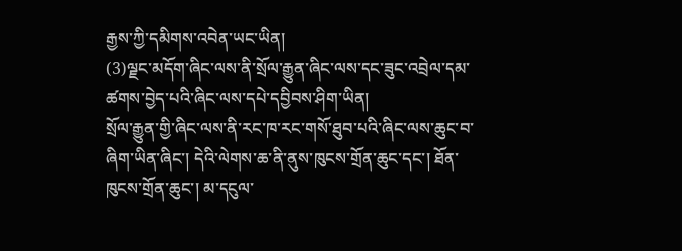རྒྱས་ཀྱི་དམིགས་འབེན་ཡང་ཡིན།
(3)ལྗང་མདོག་ཞིང་ལས་ནི་སྲོལ་རྒྱུན་ཞིང་ལས་དང་ཟུང་འབྲེལ་དམ་ཚགས་བྱེད་པའི་ཞིང་ལས་དཔེ་དབྱིབས་ཤིག་ཡིན།
སྲོལ་རྒྱུན་གྱི་ཞིང་ལས་ནི་རང་ཁ་རང་གསོ་ཐུབ་པའི་ཞིང་ལས་ཆུང་བ་ཞིག་ཡིན་ཞིང་། དེའི་ལེགས་ཆ་ནི་ནུས་ཁུངས་གྲོན་ཆུང་དང་། ཐོན་ཁུངས་གྲོན་ཆུང་། མ་དངུལ་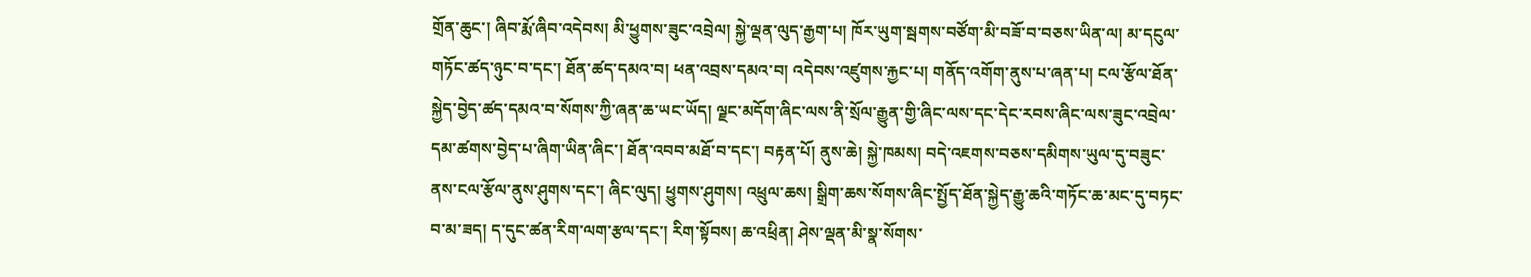གྲོན་ཆུང་། ཞིབ་རྨོ་ཞིབ་འདེབས། མི་ཕྱུགས་ཟུང་འབྲེལ། སྐྱེ་ལྡན་ལུད་རྒྱག་པ། ཁོར་ཡུག་སྦགས་བཙོག་མི་བཟོ་བ་བཅས་ཡིན་ལ། མ་དངུལ་གཏོང་ཚད་ཉུང་བ་དང་། ཐོན་ཚད་དམའ་བ། ཕན་འབྲས་དམའ་བ། འདེབས་འཛུགས་རྐྱང་པ། གནོད་འགོག་ནུས་པ་ཞན་པ། ངལ་རྩོལ་ཐོན་སྐྱེད་བྱེད་ཚད་དམའ་བ་སོགས་ཀྱི་ཞན་ཆ་ཡང་ཡོད། ལྗང་མདོག་ཞིང་ལས་ནི་སྲོལ་རྒྱུན་གྱི་ཞིང་ལས་དང་དེང་རབས་ཞིང་ལས་ཟུང་འབྲེལ་དམ་ཚགས་བྱེད་པ་ཞིག་ཡིན་ཞིང་། ཐོན་འབབ་མཐོ་བ་དང་། བརྟན་པོ། ནུས་ཆེ། སྐྱེ་ཁམས། བདེ་འཇགས་བཅས་དམིགས་ཡུལ་དུ་བཟུང་ནས་ངལ་རྩོལ་ནུས་ཤུགས་དང་། ཞིང་ལུད། ཕྱུགས་ཤུགས། འཕྲུལ་ཆས། སྒྲིག་ཆས་སོགས་ཞིང་སྤྱོད་ཐོན་སྐྱེད་རྒྱུ་ཆའི་གཏོང་ཆ་མང་དུ་བཏང་བ་མ་ཟད། ད་དུང་ཚན་རིག་ལག་རྩལ་དང་། རིག་སྟོབས། ཆ་འཕྲིན། ཤེས་ལྡན་མི་སྣ་སོགས་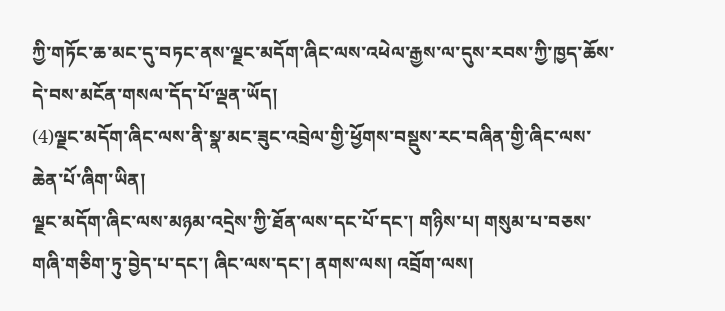ཀྱི་གཏོང་ཆ་མང་དུ་བཏང་ནས་ལྗང་མདོག་ཞིང་ལས་འཕེལ་རྒྱས་ལ་དུས་རབས་ཀྱི་ཁྱད་ཆོས་དེ་བས་མངོན་གསལ་དོད་པོ་ལྡན་ཡོད།
(4)ལྗང་མདོག་ཞིང་ལས་ནི་སྣ་མང་ཟུང་འབྲེལ་གྱི་ཕྱོགས་བསྡུས་རང་བཞིན་གྱི་ཞིང་ལས་ཆེན་པོ་ཞིག་ཡིན།
ལྗང་མདོག་ཞིང་ལས་མཉམ་འདྲེས་ཀྱི་ཐོན་ལས་དང་པོ་དང་། གཉིས་པ། གསུམ་པ་བཅས་གཞི་གཅིག་ཏུ་བྱེད་པ་དང་། ཞིང་ལས་དང་། ནགས་ལས། འབྲོག་ལས།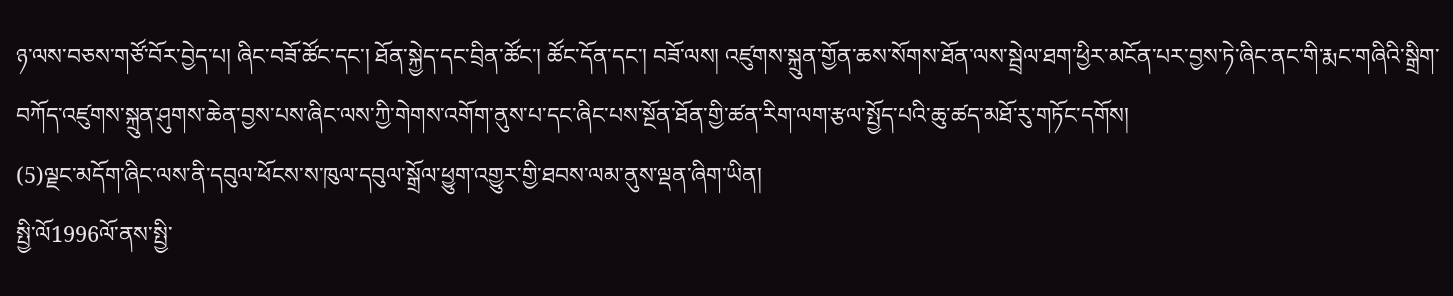ཉ་ལས་བཅས་གཙོ་བོར་བྱེད་པ། ཞིང་བཟོ་ཚོང་དང་། ཐོན་སྐྱེད་དང་བྲིན་ཚོང་། ཚོང་དོན་དང་། བཟོ་ལས། འཛུགས་སྐྲུན་གྱོན་ཆས་སོགས་ཐོན་ལས་སྦྲེལ་ཐག་ཕྱིར་མངོན་པར་བྱས་ཏེ་ཞིང་ནང་གི་རྨང་གཞིའི་སྒྲིག་བཀོད་འཛུགས་སྐྲུན་ཤུགས་ཆེན་བྱས་པས་ཞིང་ལས་ཀྱི་གེགས་འགོག་ནུས་པ་དང་ཞིང་པས་སྔོན་ཐོན་གྱི་ཚན་རིག་ལག་རྩལ་སྤྱོད་པའི་ཆུ་ཚད་མཐོ་རུ་གཏོང་དགོས།
(5)ལྗང་མདོག་ཞིང་ལས་ནི་དབུལ་ཕོངས་ས་ཁུལ་དབུལ་སྒྲོལ་ཕྱུག་འགྱུར་གྱི་ཐབས་ལམ་ནུས་ལྡན་ཞིག་ཡིན།
སྤྱི་ལོ1996ལོ་ནས་སྤྱི་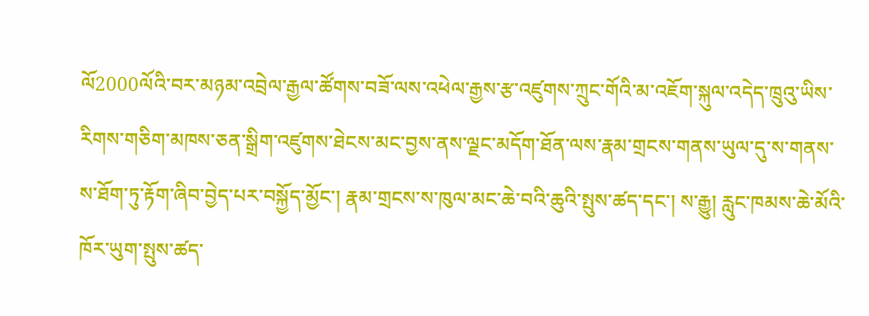ལོ2000ལོའི་བར་མཉམ་འབྲེལ་རྒྱལ་ཚོགས་བཟོ་ལས་འཕེལ་རྒྱས་རྩ་འཛུགས་ཀྲུང་གོའི་མ་འཇོག་སྐུལ་འདེད་ཁྲུའུ་ཡིས་རིགས་གཅིག་མཁས་ཅན་སྒྲིག་འཛུགས་ཐེངས་མང་བྱས་ནས་ལྗང་མདོག་ཐོན་ལས་རྣམ་གྲངས་གནས་ཡུལ་དུ་ས་གནས་ས་ཐོག་ཏུ་རྟོག་ཞིབ་བྱེད་པར་བསྐྱོད་མྱོང་། རྣམ་གྲངས་ས་ཁུལ་མང་ཆེ་བའི་ཆུའི་སྤུས་ཚད་དང་། ས་རྒྱུ། རླུང་ཁམས་ཆེ་མོའི་ཁོར་ཡུག་སྤུས་ཚད་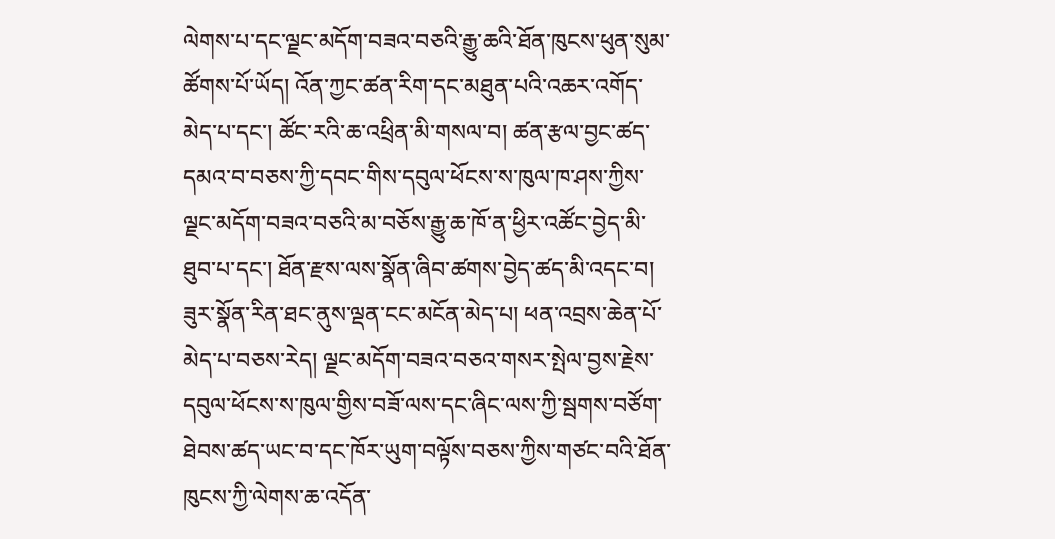ལེགས་པ་དང་ལྗང་མདོག་བཟའ་བཅའི་རྒྱུ་ཆའི་ཐོན་ཁུངས་ཕུན་སུམ་ཚོགས་པོ་ཡོད། འོན་ཀྱང་ཚན་རིག་དང་མཐུན་པའི་འཆར་འགོད་མེད་པ་དང་། ཚོང་རའི་ཆ་འཕྲིན་མི་གསལ་བ། ཚན་རྩལ་བྱང་ཚད་དམའ་བ་བཅས་ཀྱི་དབང་གིས་དབུལ་ཕོངས་ས་ཁུལ་ཁ་ཤས་ཀྱིས་ལྗང་མདོག་བཟའ་བཅའི་མ་བཅོས་རྒྱུ་ཆ་ཁོ་ན་ཕྱིར་འཚོང་བྱེད་མི་ཐུབ་པ་དང་། ཐོན་རྫས་ལས་སྣོན་ཞིབ་ཚགས་བྱེད་ཚད་མི་འདང་བ། ཟུར་སྣོན་རིན་ཐང་ནུས་ལྡན་ངང་མངོན་མེད་པ། ཕན་འབྲས་ཆེན་པོ་མེད་པ་བཅས་རེད། ལྗང་མདོག་བཟའ་བཅའ་གསར་སྤེལ་བྱས་རྗེས་དབུལ་ཕོངས་ས་ཁུལ་གྱིས་བཟོ་ལས་དང་ཞིང་ལས་ཀྱི་སྦགས་བཙོག་ཐེབས་ཚད་ཡང་བ་དང་ཁོར་ཡུག་བལྟོས་བཅས་ཀྱིས་གཙང་བའི་ཐོན་ཁུངས་ཀྱི་ལེགས་ཆ་འདོན་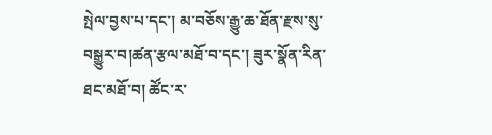སྤེལ་བྱས་པ་དང་། མ་བཅོས་རྒྱུ་ཆ་ཐོན་རྫས་སུ་བསྒྱུར་བ།ཚན་རྩལ་མཐོ་བ་དང་། ཟུར་སྣོན་རིན་ཐང་མཐོ་བ། ཚོང་ར་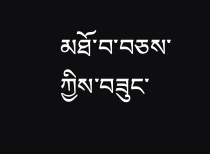མཐོ་བ་བཅས་ཀྱིས་བཟུང་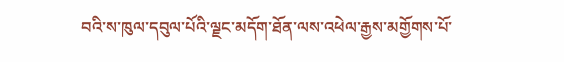བའི་ས་ཁུལ་དབུལ་པོའི་ལྗང་མདོག་ཐོན་ལས་འཕེལ་རྒྱས་མགྱོགས་པོ་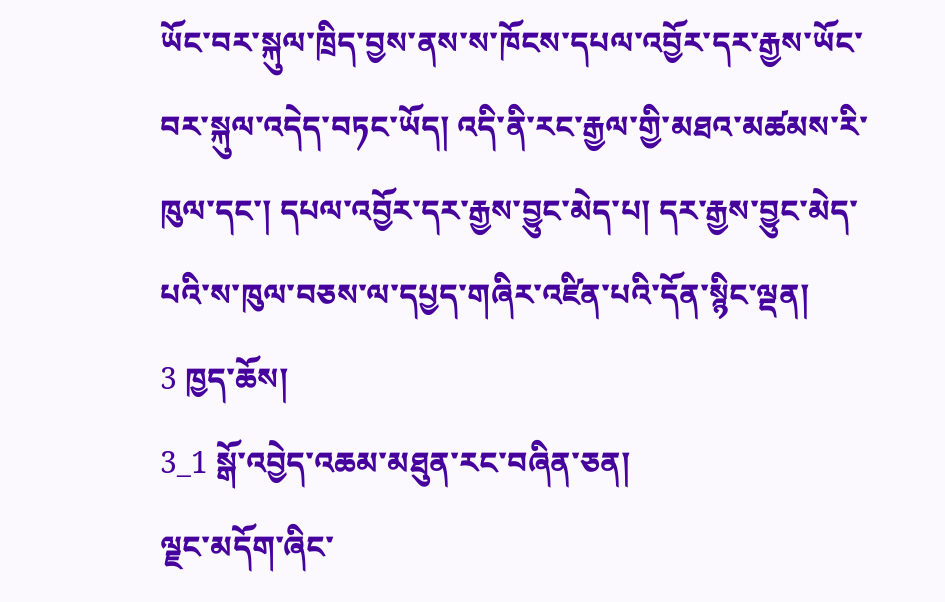ཡོང་བར་སྐུལ་ཁྲིད་བྱས་ནས་ས་ཁོངས་དཔལ་འབྱོར་དར་རྒྱས་ཡོང་བར་སྐུལ་འདེད་བཏང་ཡོད། འདི་ནི་རང་རྒྱལ་གྱི་མཐའ་མཚམས་རི་ཁུལ་དང་། དཔལ་འབྱོར་དར་རྒྱས་བྱུང་མེད་པ། དར་རྒྱས་བྱུང་མེད་པའི་ས་ཁུལ་བཅས་ལ་དཔྱད་གཞིར་འཛིན་པའི་དོན་སྙིང་ལྡན།
3 ཁྱད་ཆོས།
3_1 སྒོ་འབྱེད་འཆམ་མཐུན་རང་བཞིན་ཅན།
ལྗང་མདོག་ཞིང་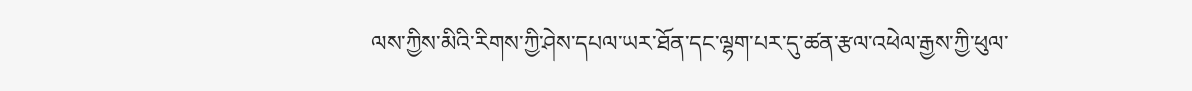ལས་ཀྱིས་མིའི་རིགས་ཀྱི་ཤེས་དཔལ་ཡར་ཐོན་དང་ལྷག་པར་དུ་ཚན་རྩལ་འཕེལ་རྒྱས་ཀྱི་ཕུལ་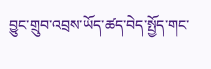བྱུང་གྲུབ་འབྲས་ཡོད་ཚད་བེད་སྤྱོད་གང་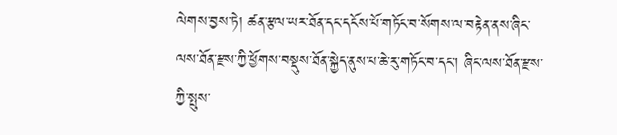ལེགས་བྱས་ཏེ། ཚན་རྩལ་ཡར་ཐོན་དང་དངོས་པོ་གཏོང་བ་སོགས་ལ་བརྟེན་ནས་ཞིང་ལས་ཐོན་རྫས་ཀྱི་ཕྱོགས་བསྡུས་ཐོན་སྐྱེད་ནུས་པ་ཆེ་རུ་གཏོང་བ་དང་། ཞིང་ལས་ཐོན་རྫས་ཀྱི་སྤུས་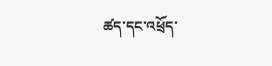ཚད་དང་འཕྲོད་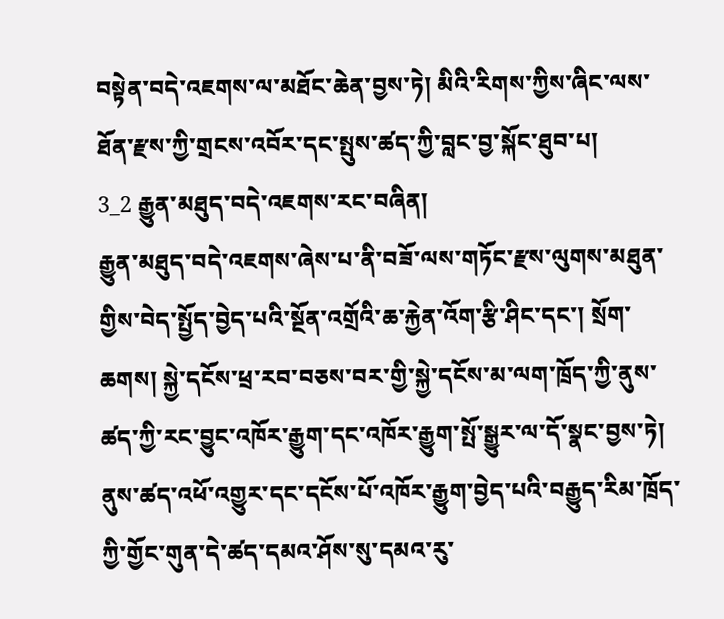བསྟེན་བདེ་འཇགས་ལ་མཐོང་ཆེན་བྱས་ཏེ། མིའི་རིགས་ཀྱིས་ཞིང་ལས་ཐོན་རྫས་ཀྱི་གྲངས་འབོར་དང་སྤུས་ཚད་ཀྱི་བླང་བྱ་སྐོང་ཐུབ་པ།
3_2 རྒྱུན་མཐུད་བདེ་འཇགས་རང་བཞིན།
རྒྱུན་མཐུད་བདེ་འཇགས་ཞེས་པ་ནི་བཟོ་ལས་གཏོང་རྫས་ལུགས་མཐུན་གྱིས་བེད་སྤྱོད་བྱེད་པའི་སྔོན་འགྲོའི་ཆ་རྐྱེན་འོག་རྩི་ཤིང་དང་། སྲོག་ཆགས། སྐྱེ་དངོས་ཕྲ་རབ་བཅས་བར་གྱི་སྐྱེ་དངོས་མ་ལག་ཁྲོད་ཀྱི་ནུས་ཚད་ཀྱི་རང་བྱུང་འཁོར་རྒྱུག་དང་འཁོར་རྒྱུག་སྤོ་སྒྱུར་ལ་དོ་སྣང་བྱས་ཏེ། ནུས་ཚད་འཕོ་འགྱུར་དང་དངོས་པོ་འཁོར་རྒྱུག་བྱེད་པའི་བརྒྱུད་རིམ་ཁྲོད་ཀྱི་གྱོང་གུན་དེ་ཚད་དམའ་ཤོས་སུ་དམའ་རུ་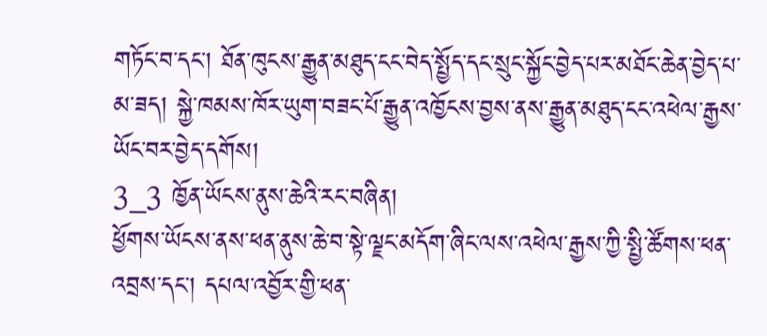གཏོང་བ་དང་། ཐོན་ཁུངས་རྒྱུན་མཐུད་ངང་བེད་སྤྱོད་དང་སྲུང་སྐྱོང་བྱེད་པར་མཐོང་ཆེན་བྱེད་པ་མ་ཟད། སྐྱེ་ཁམས་ཁོར་ཡུག་བཟང་པོ་རྒྱུན་འཁྱོངས་བྱས་ནས་རྒྱུན་མཐུད་ངང་འཕེལ་རྒྱས་ཡོང་བར་བྱེད་དགོས།
3_3 ཁྱོན་ཡོངས་ནུས་ཆེའི་རང་བཞིན།
ཕྱོགས་ཡོངས་ནས་ཕན་ནུས་ཆེ་བ་སྟེ་ལྗང་མདོག་ཞིང་ལས་འཕེལ་རྒྱས་ཀྱི་སྤྱི་ཚོགས་ཕན་འབྲས་དང་། དཔལ་འབྱོར་གྱི་ཕན་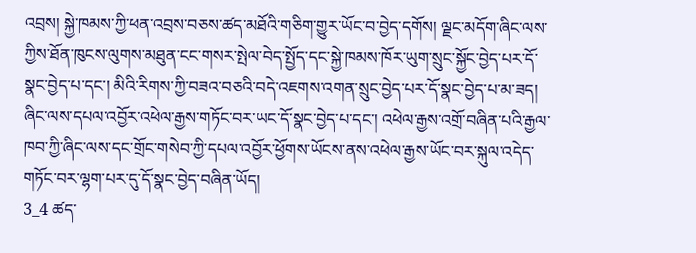འབྲས། སྐྱེ་ཁམས་ཀྱི་ཕན་འབྲས་བཅས་ཚད་མཐོའི་གཅིག་གྱུར་ཡོང་བ་བྱེད་དགོས། ལྗང་མདོག་ཞིང་ལས་ཀྱིས་ཐོན་ཁུངས་ལུགས་མཐུན་ངང་གསར་སྤེལ་བེད་སྤྱོད་དང་སྐྱེ་ཁམས་ཁོར་ཡུག་སྲུང་སྐྱོང་བྱེད་པར་དོ་སྣང་བྱེད་པ་དང་། མིའི་རིགས་ཀྱི་བཟའ་བཅའི་བདེ་འཇགས་འགན་སྲུང་བྱེད་པར་དོ་སྣང་བྱེད་པ་མ་ཟད། ཞིང་ལས་དཔལ་འབྱོར་འཕེལ་རྒྱས་གཏོང་བར་ཡང་དོ་སྣང་བྱེད་པ་དང་། འཕེལ་རྒྱས་འགྲོ་བཞིན་པའི་རྒྱལ་ཁབ་ཀྱི་ཞིང་ལས་དང་གྲོང་གསེབ་ཀྱི་དཔལ་འབྱོར་ཕྱོགས་ཡོངས་ནས་འཕེལ་རྒྱས་ཡོང་བར་སྐུལ་འདེད་གཏོང་བར་ལྷག་པར་དུ་དོ་སྣང་བྱེད་བཞིན་ཡོད།
3_4 ཚད་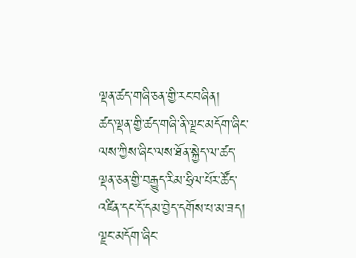ལྡན་ཚད་གཞི་ཅན་གྱི་རང་བཞིན།
ཚད་ལྡན་གྱི་ཚད་གཞི་ནི་ལྗང་མདོག་ཞིང་ལས་ཀྱིས་ཞིང་ལས་ཐོན་སྐྱེད་ལ་ཚད་ལྡན་ཅན་གྱི་བརྒྱུད་རིམ་ཧྲིལ་པོར་ཚོད་འཛིན་དང་དོ་དམ་བྱེད་དགོས་པ་མ་ཟད། ལྗང་མདོག་ཞིང་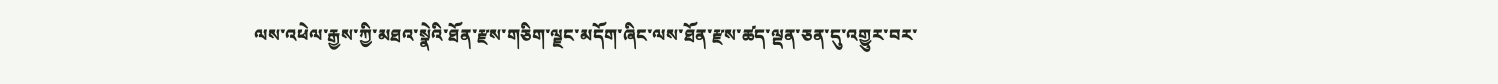ལས་འཕེལ་རྒྱས་ཀྱི་མཐའ་སྣེའི་ཐོན་རྫས་གཅིག་ལྗང་མདོག་ཞིང་ལས་ཐོན་རྫས་ཚད་ལྡན་ཅན་དུ་འགྱུར་བར་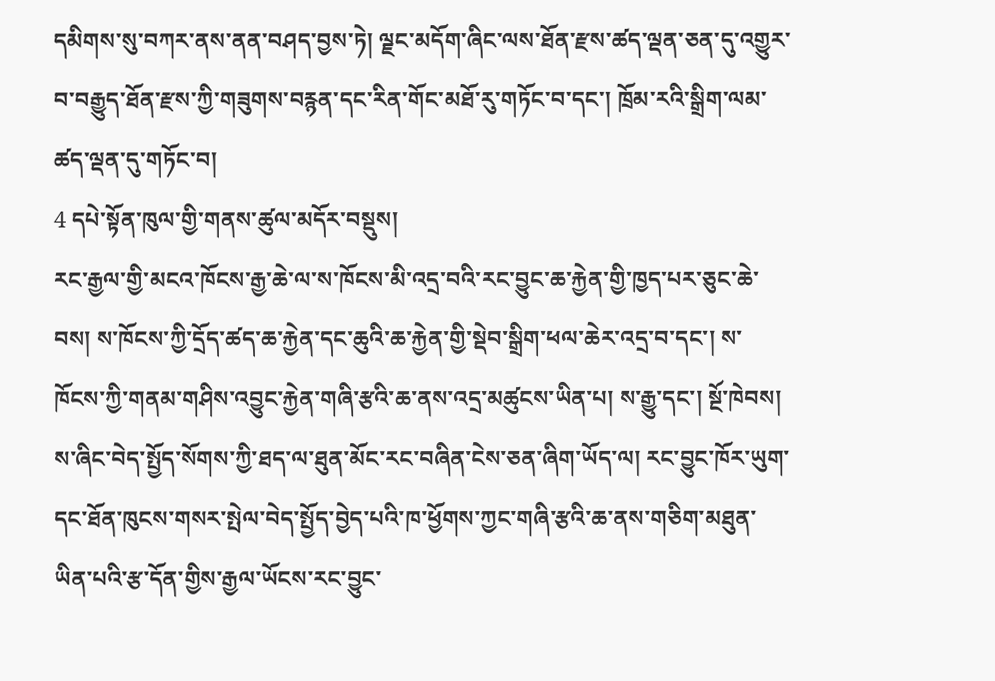དམིགས་སུ་བཀར་ནས་ནན་བཤད་བྱས་ཏེ། ལྗང་མདོག་ཞིང་ལས་ཐོན་རྫས་ཚད་ལྡན་ཅན་དུ་འགྱུར་བ་བརྒྱུད་ཐོན་རྫས་ཀྱི་གཟུགས་བརྙན་དང་རིན་གོང་མཐོ་རུ་གཏོང་བ་དང་། ཁྲོམ་རའི་སྒྲིག་ལམ་ཚད་ལྡན་དུ་གཏོང་བ།
4 དཔེ་སྟོན་ཁུལ་གྱི་གནས་ཚུལ་མདོར་བསྡུས།
རང་རྒྱལ་གྱི་མངའ་ཁོངས་རྒྱ་ཆེ་ལ་ས་ཁོངས་མི་འདྲ་བའི་རང་བྱུང་ཆ་རྐྱེན་གྱི་ཁྱད་པར་ཅུང་ཆེ་བས། ས་ཁོངས་ཀྱི་དྲོད་ཚད་ཆ་རྐྱེན་དང་ཆུའི་ཆ་རྐྱེན་གྱི་སྡེབ་སྒྲིག་ཕལ་ཆེར་འདྲ་བ་དང་། ས་ཁོངས་ཀྱི་གནམ་གཤིས་འབྱུང་རྐྱེན་གཞི་རྩའི་ཆ་ནས་འདྲ་མཚུངས་ཡིན་པ། ས་རྒྱུ་དང་། སྔོ་ཁེབས། ས་ཞིང་བེད་སྤྱོད་སོགས་ཀྱི་ཐད་ལ་ཐུན་མོང་རང་བཞིན་ངེས་ཅན་ཞིག་ཡོད་ལ། རང་བྱུང་ཁོར་ཡུག་དང་ཐོན་ཁུངས་གསར་སྤེལ་བེད་སྤྱོད་བྱེད་པའི་ཁ་ཕྱོགས་ཀྱང་གཞི་རྩའི་ཆ་ནས་གཅིག་མཐུན་ཡིན་པའི་རྩ་དོན་གྱིས་རྒྱལ་ཡོངས་རང་བྱུང་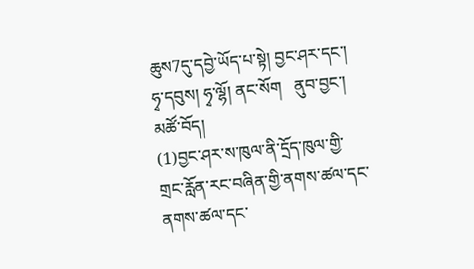ཆུས7དུ་དབྱེ་ཡོད་པ་སྟེ། བྱང་ཤར་དང་། ཧྭ་དབུས། ཧྭ་ལྷོ། ནང་སོག   ནུབ་བྱང་། མཚོ་བོད།
(1)བྱང་ཤར་ས་ཁུལ་ནི་དྲོད་ཁུལ་གྱི་གྲང་རློན་རང་བཞིན་གྱི་ནགས་ཚལ་དང་ནགས་ཚལ་དང་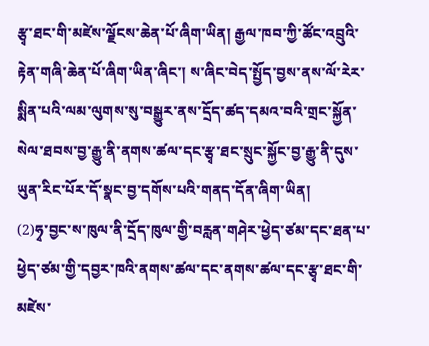རྩྭ་ཐང་གི་མཛེས་ལྗོངས་ཆེན་པོ་ཞིག་ཡིན། རྒྱལ་ཁབ་ཀྱི་ཚོང་འབྲུའི་རྟེན་གཞི་ཆེན་པོ་ཞིག་ཡིན་ཞིང་། ས་ཞིང་བེད་སྤྱོད་བྱས་ནས་ལོ་རེར་སྨིན་པའི་ལམ་ལུགས་སུ་བསྒྱུར་ནས་དྲོད་ཚད་དམའ་བའི་གྲང་སྐྱོན་སེལ་ཐབས་བྱ་རྒྱུ་ནི་ནགས་ཚལ་དང་རྩྭ་ཐང་སྲུང་སྐྱོང་བྱ་རྒྱུ་ནི་དུས་ཡུན་རིང་པོར་དོ་སྣང་བྱ་དགོས་པའི་གནད་དོན་ཞིག་ཡིན།
(2)ཧྭ་བྱང་ས་ཁུལ་ནི་དྲོད་ཁུལ་གྱི་བརླན་གཤེར་ཕྱེད་ཙམ་དང་ཐན་པ་ཕྱེད་ཙམ་གྱི་དབྱར་ཁའི་ནགས་ཚལ་དང་ནགས་ཚལ་དང་རྩྭ་ཐང་གི་མཛེས་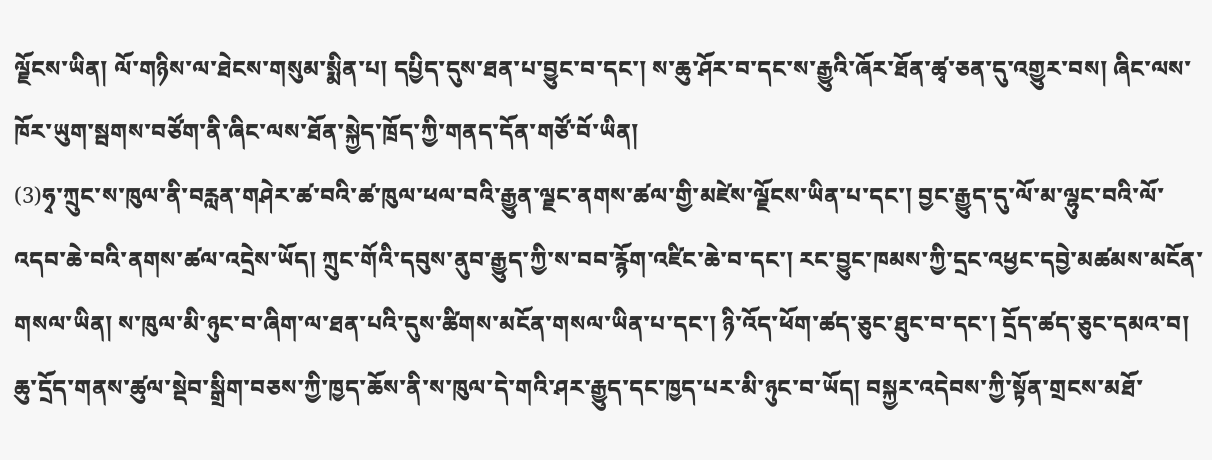ལྗོངས་ཡིན། ལོ་གཉིས་ལ་ཐེངས་གསུམ་སྨིན་པ། དཔྱིད་དུས་ཐན་པ་བྱུང་བ་དང་། ས་ཆུ་ཤོར་བ་དང་ས་རྒྱུའི་ཞོར་ཐོན་ཚྭ་ཅན་དུ་འགྱུར་བས། ཞིང་ལས་ཁོར་ཡུག་སྦགས་བཙོག་ནི་ཞིང་ལས་ཐོན་སྐྱེད་ཁྲོད་ཀྱི་གནད་དོན་གཙོ་བོ་ཡིན།
(3)ཧྭ་ཀྲུང་ས་ཁུལ་ནི་བརླན་གཤེར་ཚ་བའི་ཚ་ཁུལ་ཕལ་བའི་རྒྱུན་ལྗང་ནགས་ཚལ་གྱི་མཛེས་ལྗོངས་ཡིན་པ་དང་། བྱང་རྒྱུད་དུ་ལོ་མ་ལྷུང་བའི་ལོ་འདབ་ཆེ་བའི་ནགས་ཚལ་འདྲེས་ཡོད། ཀྲུང་གོའི་དབུས་ནུབ་རྒྱུད་ཀྱི་ས་བབ་རྙོག་འཛིང་ཆེ་བ་དང་། རང་བྱུང་ཁམས་ཀྱི་དྲང་འཕྱང་དབྱེ་མཚམས་མངོན་གསལ་ཡིན། ས་ཁུལ་མི་ཉུང་བ་ཞིག་ལ་ཐན་པའི་དུས་ཚིགས་མངོན་གསལ་ཡིན་པ་དང་། ཉི་འོད་ཕོག་ཚད་ཅུང་ཐུང་བ་དང་། དྲོད་ཚད་ཅུང་དམའ་བ། ཆུ་དྲོད་གནས་ཚུལ་སྡེབ་སྒྲིག་བཅས་ཀྱི་ཁྱད་ཆོས་ནི་ས་ཁུལ་དེ་གའི་ཤར་རྒྱུད་དང་ཁྱད་པར་མི་ཉུང་བ་ཡོད། བསྐྱར་འདེབས་ཀྱི་སྟོན་གྲངས་མཐོ་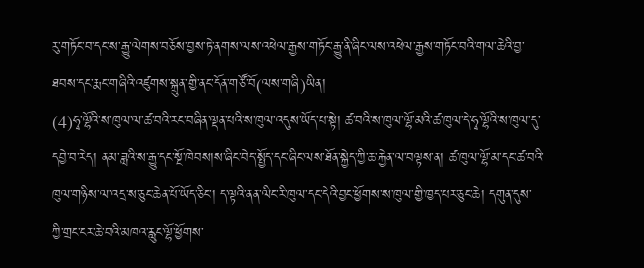རུ་གཏོང་བ་དང་ས་རྒྱུ་ལེགས་བཅོས་བྱས་ཏེ་ནགས་ལས་འཕེལ་རྒྱས་གཏོང་རྒྱུ་ནི་ཞིང་ལས་འཕེལ་རྒྱས་གཏོང་བའི་གལ་ཆེའི་བྱ་ཐབས་དང་རྨང་གཞིའི་འཛུགས་སྐྲུན་གྱི་ནང་དོན་གཙོ་བོ(ལས་གཞི)ཡིན།
(4)ཧྭ་ལྷོའི་ས་ཁུལ་ལ་ཚ་བའི་རང་བཞིན་ལྡན་པའི་ས་ཁུལ་འདུས་ཡོད་པ་སྟེ། ཚ་བའི་ས་ཁུལ་ལྷོ་མའི་ཚ་ཁུལ་དེ་ཧྭ་ལྷོའི་ས་ཁུལ་དུ་དབྱེ་བ་རེད། ནམ་ཟླའི་ས་རྒྱུ་དང་སྔོ་ཁེབས།ས་ཞིང་བེད་སྤྱོད་དང་ཞིང་ལས་ཐོན་སྐྱེད་ཀྱི་ཆ་རྐྱེན་ལ་བལྟས་ན། ཚ་ཁུལ་ལྷོ་མ་དང་ཚ་བའི་ཁུལ་གཉིས་ལ་འདྲ་ས་ཅུང་ཆེན་པོ་ཡོད་ཅིང་། ད་ལྟའི་ནན་ལིང་རི་ཁུལ་དང་དེའི་བྱང་ཕྱོགས་ས་ཁུལ་གྱི་ཁྱད་པར་ཅུང་ཆེ། དགུན་དུས་ཀྱི་གྲང་ངར་ཆེ་བའི་མཁའ་རླུང་ལྷོ་ཕྱོགས་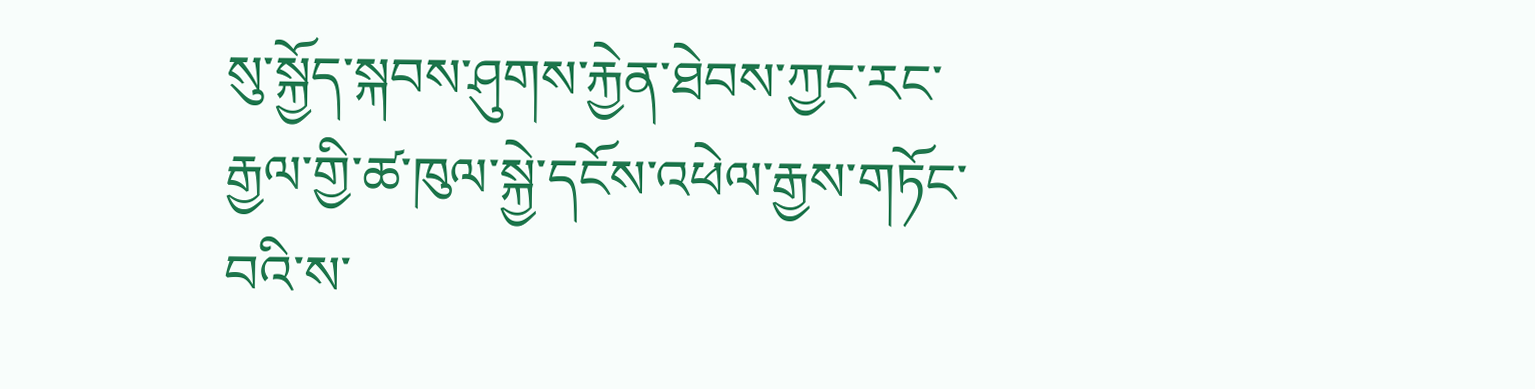སུ་སྐྱོད་སྐབས་ཤུགས་རྐྱེན་ཐེབས་ཀྱང་རང་རྒྱལ་གྱི་ཚ་ཁུལ་སྐྱེ་དངོས་འཕེལ་རྒྱས་གཏོང་བའི་ས་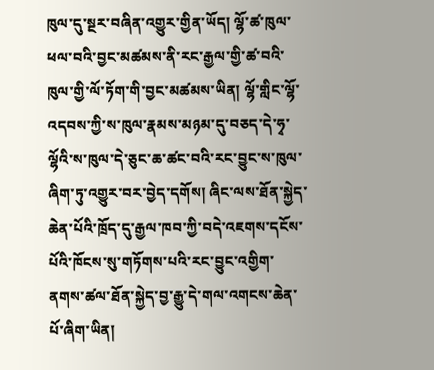ཁུལ་དུ་སྔར་བཞིན་འགྱུར་གྱིན་ཡོད། ལྷོ་ཚ་ཁུལ་ཕལ་བའི་བྱང་མཚམས་ནི་རང་རྒྱལ་གྱི་ཚ་བའི་ཁུལ་གྱི་ལོ་ཏོག་གི་བྱང་མཚམས་ཡིན། ལྷོ་གླིང་ལྷོ་འདབས་ཀྱི་ས་ཁུལ་རྣམས་མཉམ་དུ་བཅད་དེ་ཧྭ་ལྷོའི་ས་ཁུལ་དེ་ཅུང་ཆ་ཚང་བའི་རང་བྱུང་ས་ཁུལ་ཞིག་ཏུ་འགྱུར་བར་བྱེད་དགོས། ཞིང་ལས་ཐོན་སྐྱེད་ཆེན་པོའི་ཁྲོད་དུ་རྒྱལ་ཁབ་ཀྱི་བདེ་འཇགས་དངོས་པོའི་ཁོངས་སུ་གཏོགས་པའི་རང་བྱུང་འགྱིག་ནགས་ཚལ་ཐོན་སྐྱེད་བྱ་རྒྱུ་དེ་གལ་འགངས་ཆེན་པོ་ཞིག་ཡིན།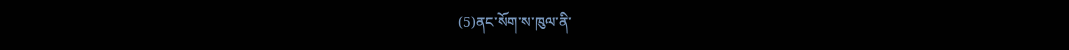(5)ནང་སོག་ས་ཁུལ་ནི་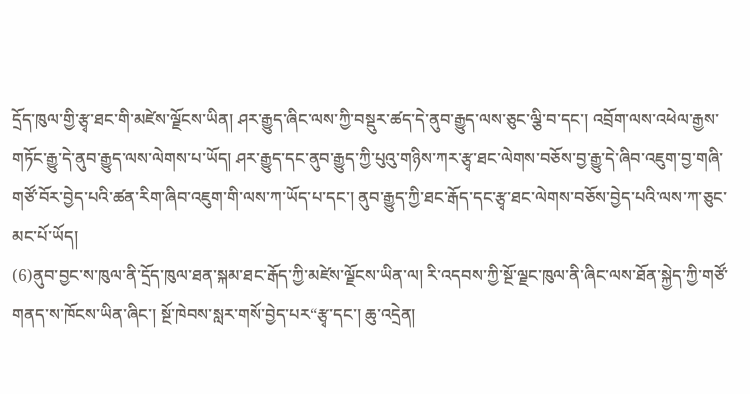དྲོད་ཁུལ་གྱི་རྩྭ་ཐང་གི་མཛེས་ལྗོངས་ཡིན། ཤར་རྒྱུད་ཞིང་ལས་ཀྱི་བསྡུར་ཚད་དེ་ནུབ་རྒྱུད་ལས་ཅུང་ལྕི་བ་དང་། འབྲོག་ལས་འཕེལ་རྒྱས་གཏོང་རྒྱུ་དེ་ནུབ་རྒྱུད་ལས་ལེགས་པ་ཡོད། ཤར་རྒྱུད་དང་ནུབ་རྒྱུད་ཀྱི་པུའུ་གཉིས་ཀར་རྩྭ་ཐང་ལེགས་བཅོས་བྱ་རྒྱུ་དེ་ཞིབ་འཇུག་བྱ་གཞི་གཙོ་བོར་བྱེད་པའི་ཚན་རིག་ཞིབ་འཇུག་གི་ལས་ཀ་ཡོད་པ་དང་། ནུབ་རྒྱུད་ཀྱི་ཐང་རྒོད་དང་རྩྭ་ཐང་ལེགས་བཅོས་བྱེད་པའི་ལས་ཀ་ཅུང་མང་པོ་ཡོད།
(6)ནུབ་བྱང་ས་ཁུལ་ནི་དྲོད་ཁུལ་ཐན་སྐམ་ཐང་རྒོད་ཀྱི་མཛེས་ལྗོངས་ཡིན་ལ། རི་འདབས་ཀྱི་སྔོ་ལྗང་ཁུལ་ནི་ཞིང་ལས་ཐོན་སྐྱེད་ཀྱི་གཙོ་གནད་ས་ཁོངས་ཡིན་ཞིང་། སྔོ་ཁེབས་སླར་གསོ་བྱེད་པར“རྩྭ་དང་། ཆུ་འདྲེན།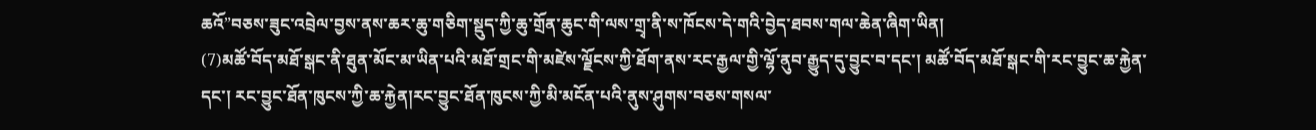ཆའོ”བཅས་ཟུང་འབྲེལ་བྱས་ནས་ཆར་ཆུ་གཅིག་སྡུད་ཀྱི་ཆུ་གྲོན་ཆུང་གི་ལས་གྲྭ་ནི་ས་ཁོངས་དེ་གའི་བྱེད་ཐབས་གལ་ཆེན་ཞིག་ཡིན།
(7)མཚོ་བོད་མཐོ་སྒང་ནི་ཐུན་མོང་མ་ཡིན་པའི་མཐོ་གྲང་གི་མཛེས་ལྗོངས་ཀྱི་ཐོག་ནས་རང་རྒྱལ་གྱི་ལྷོ་ནུབ་རྒྱུད་དུ་བྱུང་བ་དང་། མཚོ་བོད་མཐོ་སྒང་གི་རང་བྱུང་ཆ་རྐྱེན་དང་། རང་བྱུང་ཐོན་ཁུངས་ཀྱི་ཆ་རྐྱེན།རང་བྱུང་ཐོན་ཁུངས་ཀྱི་མི་མངོན་པའི་ནུས་ཤུགས་བཅས་གསལ་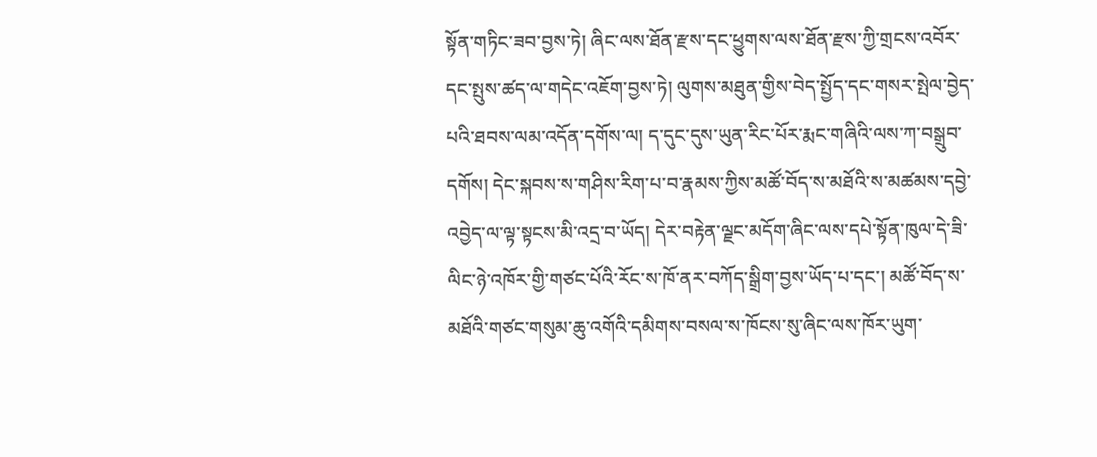སྟོན་གཏིང་ཟབ་བྱས་ཏེ། ཞིང་ལས་ཐོན་རྫས་དང་ཕྱུགས་ལས་ཐོན་རྫས་ཀྱི་གྲངས་འབོར་དང་སྤུས་ཚད་ལ་གདེང་འཇོག་བྱས་ཏེ། ལུགས་མཐུན་གྱིས་བེད་སྤྱོད་དང་གསར་སྤེལ་བྱེད་པའི་ཐབས་ལམ་འདོན་དགོས་ལ། ད་དུང་དུས་ཡུན་རིང་པོར་རྨང་གཞིའི་ལས་ཀ་བསྒྲུབ་དགོས། དེང་སྐབས་ས་གཤིས་རིག་པ་བ་རྣམས་ཀྱིས་མཚོ་བོད་ས་མཐོའི་ས་མཚམས་དབྱེ་འབྱེད་ལ་ལྟ་སྟངས་མི་འདྲ་བ་ཡོད། དེར་བརྟེན་ལྗང་མདོག་ཞིང་ལས་དཔེ་སྟོན་ཁུལ་དེ་ཟི་ལིང་ཉེ་འཁོར་གྱི་གཙང་པོའི་རོང་ས་ཁོ་ནར་བཀོད་སྒྲིག་བྱས་ཡོད་པ་དང་། མཚོ་བོད་ས་མཐོའི་གཙང་གསུམ་ཆུ་འགོའི་དམིགས་བསལ་ས་ཁོངས་སུ་ཞིང་ལས་ཁོར་ཡུག་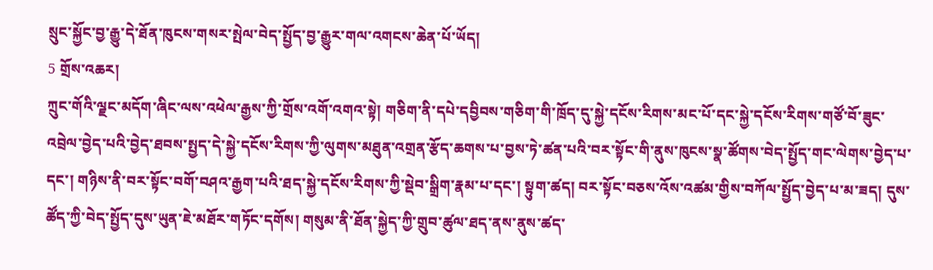སྲུང་སྐྱོང་བྱ་རྒྱུ་དེ་ཐོན་ཁུངས་གསར་སྤེལ་བེད་སྤྱོད་བྱ་རྒྱུར་གལ་འགངས་ཆེན་པོ་ཡོད།
5 གྲོས་འཆར།
ཀྲུང་གོའི་ལྗང་མདོག་ཞིང་ལས་འཕེལ་རྒྱས་ཀྱི་གྲོས་འགོ་འགའ་སྟེ། གཅིག་ནི་དཔེ་དབྱིབས་གཅིག་གི་ཁྲོད་དུ་སྐྱེ་དངོས་རིགས་མང་པོ་དང་སྐྱེ་དངོས་རིགས་གཙོ་བོ་ཟུང་འབྲེལ་བྱེད་པའི་བྱེད་ཐབས་སྤྱད་དེ་སྐྱེ་དངོས་རིགས་ཀྱི་ལུགས་མཐུན་འགྲན་རྩོད་ཆགས་པ་བྱས་ཏེ་ཚན་པའི་བར་སྟོང་གི་ནུས་ཁུངས་སྣ་ཚོགས་བེད་སྤྱོད་གང་ལེགས་བྱེད་པ་དང་། གཉིས་ནི་བར་སྟོང་བགོ་བཤའ་རྒྱག་པའི་ཐད་སྐྱེ་དངོས་རིགས་ཀྱི་སྡེབ་སྒྲིག་རྣམ་པ་དང་། སྟུག་ཚད། བར་སྟོང་བཅས་འོས་འཚམ་གྱིས་བཀོལ་སྤྱོད་བྱེད་པ་མ་ཟད། དུས་ཚོད་ཀྱི་བེད་སྤྱོད་དུས་ཡུན་ཇེ་མཐོར་གཏོང་དགོས། གསུམ་ནི་ཐོན་སྐྱེད་ཀྱི་གྲུབ་ཚུལ་ཐད་ནས་ནུས་ཚད་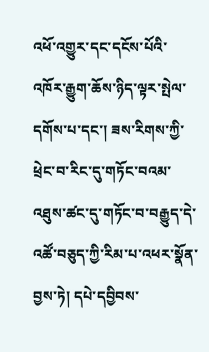འཕོ་འགྱུར་དང་དངོས་པོའི་འཁོར་རྒྱུག་ཆོས་ཉིད་ལྟར་སྤེལ་དགོས་པ་དང་། ཟས་རིགས་ཀྱི་ཕྲེང་བ་རིང་དུ་གཏོང་བའམ་འཐུས་ཚང་དུ་གཏོང་བ་བརྒྱུད་དེ་འཚོ་བཅུད་ཀྱི་རིམ་པ་འཕར་སྣོན་བྱས་ཏེ། དཔེ་དབྱིབས་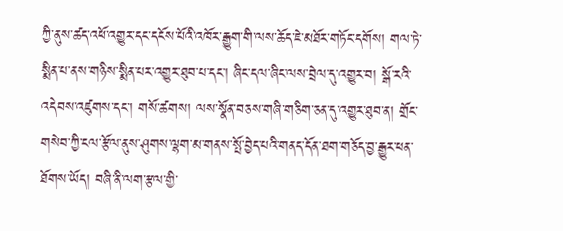ཀྱི་ནུས་ཚད་འཕོ་འགྱུར་དང་དངོས་པོའི་འཁོར་རྒྱུག་གི་ལས་ཆོད་ཇེ་མཐོར་གཏོང་དགོས། གལ་ཏེ་སྨིན་པ་ནས་གཉིས་སྨིན་པར་འགྱུར་ཐུབ་པ་དང་། ཞིང་དལ་ཞིང་ལས་བྲེལ་དུ་འགྱུར་བ། སྒོ་རའི་འདེབས་འཛུགས་དང་། གསོ་ཚགས། ལས་སྣོན་བཅས་གཞི་གཅིག་ཅན་དུ་འགྱུར་ཐུབ་ན། གྲོང་གསེབ་ཀྱི་ངལ་རྩོལ་ནུས་ཤུགས་ལྷག་མ་གནས་སྤོ་བྱེད་པའི་གནད་དོན་ཐག་གཅོད་བྱ་རྒྱུར་ཕན་ཐོགས་ཡོད། བཞི་ནི་ལག་རྩལ་གྱི་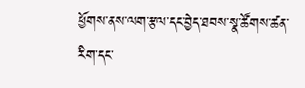ཕྱོགས་ནས་ལག་རྩལ་དང་བྱེད་ཐབས་སྣ་ཚོགས་ཚན་རིག་དང་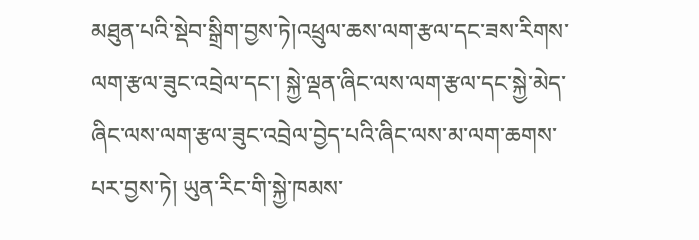མཐུན་པའི་སྡེབ་སྒྲིག་བྱས་ཏེ།འཕྲུལ་ཆས་ལག་རྩལ་དང་ཟས་རིགས་ལག་རྩལ་ཟུང་འབྲེལ་དང་། སྐྱེ་ལྡན་ཞིང་ལས་ལག་རྩལ་དང་སྐྱེ་མེད་ཞིང་ལས་ལག་རྩལ་ཟུང་འབྲེལ་བྱེད་པའི་ཞིང་ལས་མ་ལག་ཆགས་པར་བྱས་ཏེ། ཡུན་རིང་གི་སྐྱེ་ཁམས་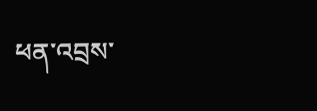ཕན་འབྲས་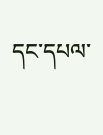དང་དཔལ་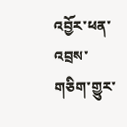འབྱོར་ཕན་འབྲས་གཅིག་གྱུར་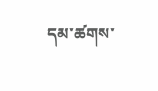དམ་ཚགས་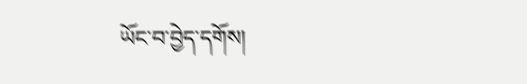ཡོང་བ་བྱེད་དགོས།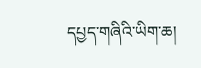དཔྱད་གཞིའི་ཡིག་ཆ།